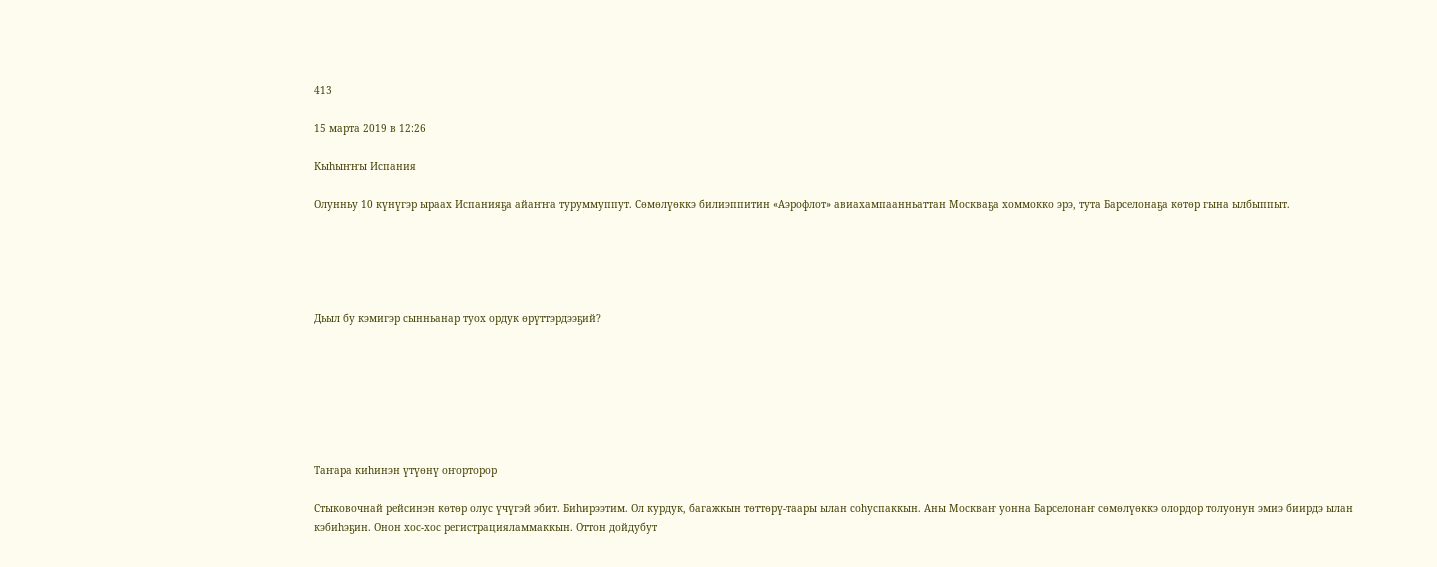413

15 марта 2019 в 12:26

Кыһыҥҥы Испания

Олунньу 10 күнүгэр ыраах Испанияҕа айаҥҥа туруммуппут. Сөмөлүөккэ билиэппитин «Аэрофлот» авиахампаанньаттан Москваҕа хоммокко эрэ, тута Барселонаҕа көтөр гына ылбыппыт.





Дьыл бу кэмигэр сынньанар туох ордук өрүттэрдээҕий?







Таҥара киһинэн үтүөнү оҥорторор

Стыковочнай рейсинэн көтөр олус үчүгэй эбит. Биһирээтим. Ол курдук, багажкын төттөрү-таары ылан соһуспаккын. Аны Москваҥ уонна Барселонаҥ сөмөлүөккэ олордор толуонун эмиэ биирдэ ылан кэбиһэҕин. Онон хос-хос регистрацияламмаккын. Оттон дойдубут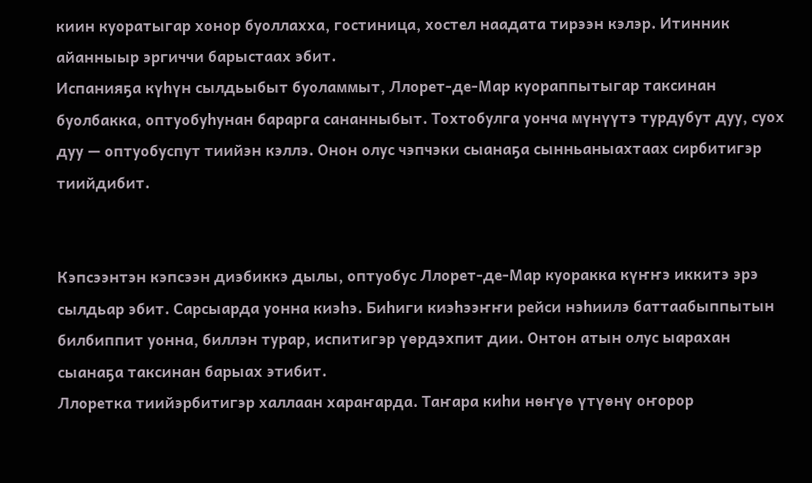киин куоратыгар хонор буоллахха, гостиница, хостел наадата тирээн кэлэр. Итинник айанныыр эргиччи барыстаах эбит.
Испанияҕа күһүн сылдьыбыт буоламмыт, Ллорет-де-Мар куораппытыгар таксинан буолбакка, оптуобуһунан барарга сананныбыт. Тохтобулга уонча мүнүүтэ турдубут дуу, суох дуу — оптуобуспут тиийэн кэллэ. Онон олус чэпчэки сыанаҕа сынньаныахтаах сирбитигэр тиийдибит.


Кэпсээнтэн кэпсээн диэбиккэ дылы, оптуобус Ллорет-де-Мар куоракка күҥҥэ иккитэ эрэ сылдьар эбит. Сарсыарда уонна киэһэ. Биһиги киэһээҥҥи рейси нэһиилэ баттаабыппытын билбиппит уонна, биллэн турар, испитигэр үөрдэхпит дии. Онтон атын олус ыарахан сыанаҕа таксинан барыах этибит.
Ллоретка тиийэрбитигэр халлаан хараҥарда. Таҥара киһи нөҥүө үтүөнү оҥорор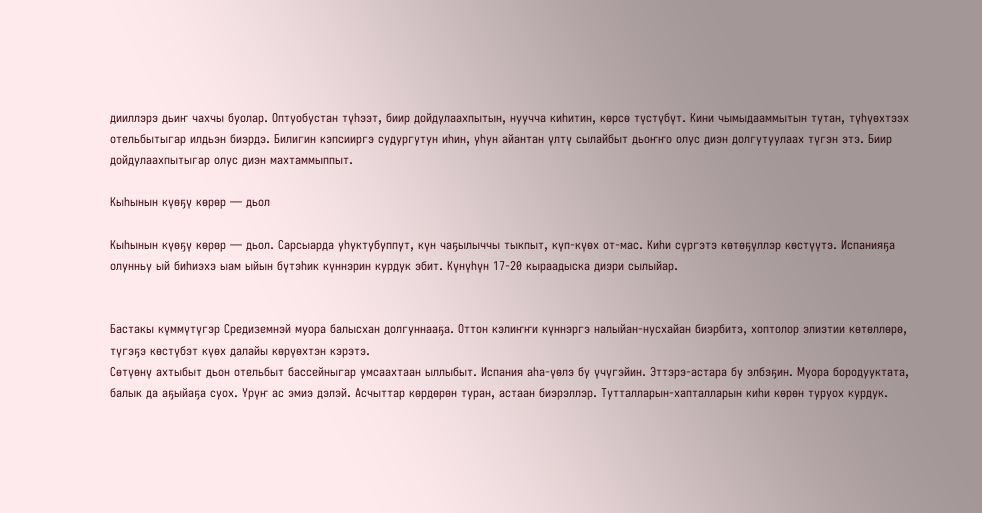дииллэрэ дьиҥ чахчы буолар. Оптуобустан түһээт, биир дойдулаахпытын, нуучча киһитин, көрсө түстүбүт. Кини чымыдааммытын тутан, түһүөхтээх отельбытыгар илдьэн биэрдэ. Билигин кэпсииргэ судургутун иһин, уһун айантан үлтү сылайбыт дьоҥҥо олус диэн долгутуулаах түгэн этэ. Биир дойдулаахпытыгар олус диэн махтаммыппыт.

Кыһынын күөҕү көрөр — дьол

Кыһынын күөҕү көрөр — дьол. Сарсыарда уһуктубуппут, күн чаҕылыччы тыкпыт, күп-күөх от-мас. Киһи сүргэтэ көтөҕүллэр көстүүтэ. Испанияҕа олунньу ый биһиэхэ ыам ыйын бүтэһик күннэрин курдук эбит. Күнүһүн 17-20 кыраадыска диэри сылыйар.


Бастакы күммүтүгэр Средиземнэй муора балысхан долгуннааҕа. Оттон кэлиҥҥи күннэргэ налыйан-нусхайан биэрбитэ, хоптолор элиэтии көтөллөрө, түгэҕэ көстүбэт күөх далайы көрүөхтэн кэрэтэ.
Сөтүөнү ахтыбыт дьон отельбыт бассейныгар умсаахтаан ыллыбыт. Испания аһа-үөлэ бу үчүгэйин. Эттэрэ-астара бу элбэҕин. Муора бородууктата, балык да аҕыйаҕа суох. Үрүҥ ас эмиэ дэлэй. Асчыттар көрдөрөн туран, астаан биэрэллэр. Тутталларын-хапталларын киһи көрөн туруох курдук.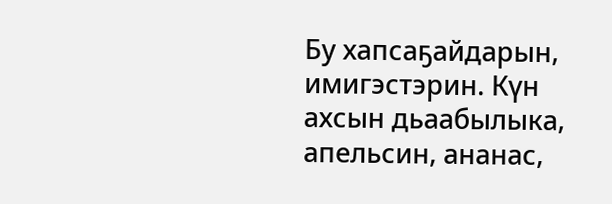Бу хапсаҕайдарын, имигэстэрин. Күн ахсын дьаабылыка, апельсин, ананас,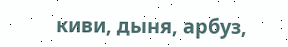киви, дыня, арбуз,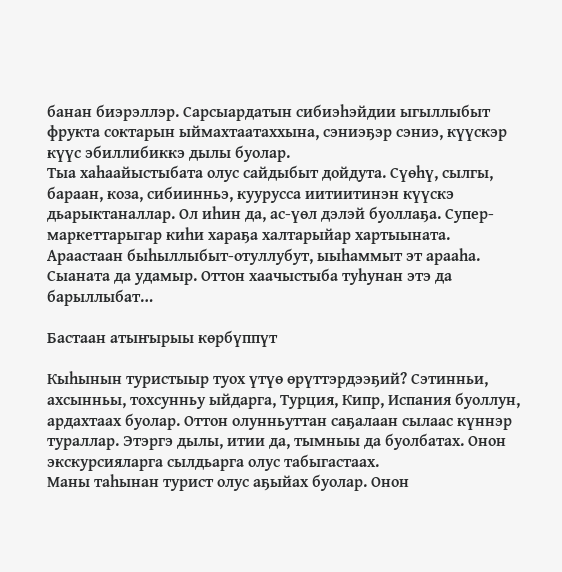банан биэрэллэр. Сарсыардатын сибиэһэйдии ыгыллыбыт фрукта соктарын ыймахтаатаххына, сэниэҕэр сэниэ, күүскэр күүс эбиллибиккэ дылы буолар.
Тыа хаһаайыстыбата олус сайдыбыт дойдута. Сүөһү, сылгы, бараан, коза, сибиинньэ, куурусса иитиитинэн күүскэ дьарыктаналлар. Ол иһин да, ас-үөл дэлэй буоллаҕа. Супер-маркеттарыгар киһи хараҕа халтарыйар хартыыната. Араастаан быһыллыбыт-отуллубут, ыыһаммыт эт арааһа. Сыаната да удамыр. Оттон хаачыстыба туһунан этэ да барыллыбат…

Бастаан атыҥырыы көрбүппүт

Кыһынын туристыыр туох үтүө өрүттэрдээҕий? Сэтинньи, ахсынньы, тохсунньу ыйдарга, Турция, Кипр, Испания буоллун, ардахтаах буолар. Оттон олунньуттан саҕалаан сылаас күннэр тураллар. Этэргэ дылы, итии да, тымныы да буолбатах. Онон экскурсияларга сылдьарга олус табыгастаах.
Маны таһынан турист олус аҕыйах буолар. Онон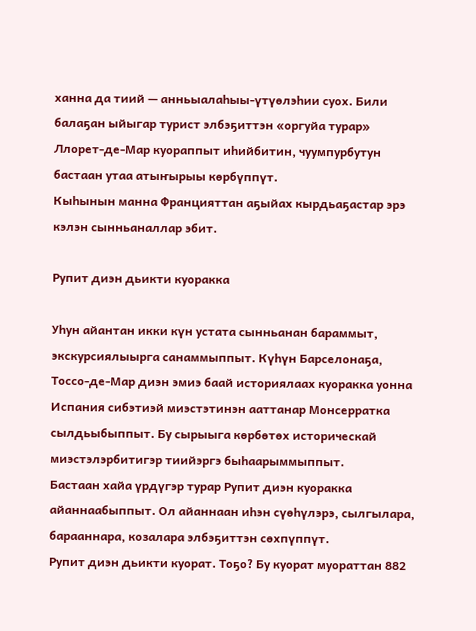ханна да тиий — анньыалаһыы-үтүөлэһии суох. Били балаҕан ыйыгар турист элбэҕиттэн «оргуйа турар» Ллорет-де-Мар куораппыт иһийбитин, чуумпурбутун бастаан утаа атыҥырыы көрбүппүт.
Кыһынын манна Францияттан аҕыйах кырдьаҕастар эрэ кэлэн сынньаналлар эбит.

Рупит диэн дьикти куоракка

Уһун айантан икки күн устата сынньанан бараммыт, экскурсиялыырга санаммыппыт. Күһүн Барселонаҕа, Тоссо-де-Мар диэн эмиэ баай историялаах куоракка уонна Испания сибэтиэй миэстэтинэн ааттанар Монсерратка сылдьыбыппыт. Бу сырыыга көрбөтөх историческай миэстэлэрбитигэр тиийэргэ быһаарыммыппыт.
Бастаан хайа үрдүгэр турар Рупит диэн куоракка айаннаабыппыт. Ол айаннаан иһэн сүөһүлэрэ, сылгылара, барааннара, козалара элбэҕиттэн сөхпүппүт.
Рупит диэн дьикти куорат. Тоҕо? Бу куорат муораттан 882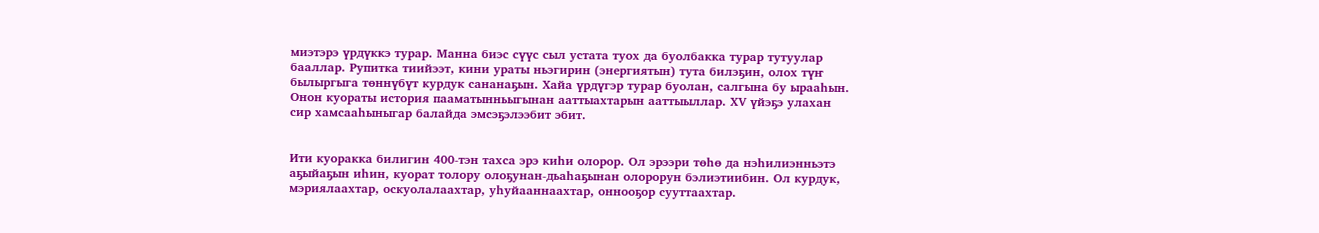миэтэрэ үрдүккэ турар. Манна биэс сүүс сыл устата туох да буолбакка турар тутуулар бааллар. Рупитка тиийээт, кини ураты ньэгирин (энергиятын) тута билэҕин, олох түҥ былыргыга төннүбүт курдук сананаҕын. Хайа үрдүгэр турар буолан, салгына бу ырааһын. Онон куораты история пааматынньыгынан ааттыахтарын ааттыыллар. ХV үйэҕэ улахан сир хамсааһыныгар балайда эмсэҕэлээбит эбит.


Ити куоракка билигин 400-тэн тахса эрэ киһи олорор. Ол эрээри төһө да нэһилиэнньэтэ аҕыйаҕын иһин, куорат толору олоҕунан-дьаһаҕынан олорорун бэлиэтиибин. Ол курдук, мэриялаахтар, оскуолалаахтар, уһуйааннаахтар, оннооҕор сууттаахтар.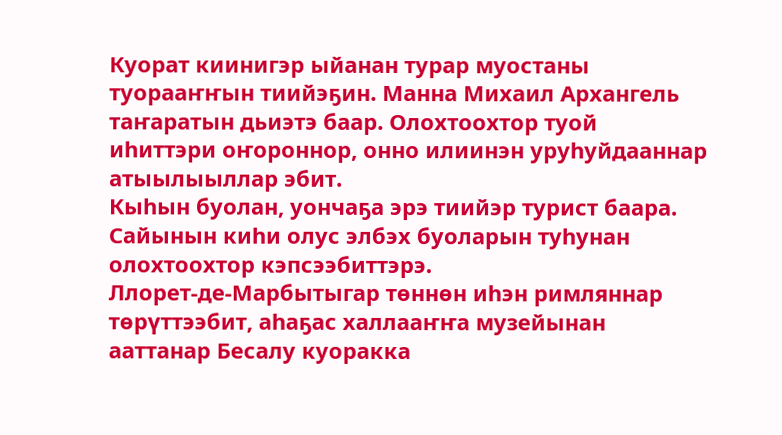Куорат киинигэр ыйанан турар муостаны туорааҥҥын тиийэҕин. Манна Михаил Архангель таҥаратын дьиэтэ баар. Олохтоохтор туой иһиттэри оҥороннор, онно илиинэн уруһуйдааннар атыылыыллар эбит.
Кыһын буолан, уончаҕа эрэ тиийэр турист баара. Сайынын киһи олус элбэх буоларын туһунан олохтоохтор кэпсээбиттэрэ.
Ллорет-де-Марбытыгар төннөн иһэн римляннар төрүттээбит, аһаҕас халлааҥҥа музейынан ааттанар Бесалу куоракка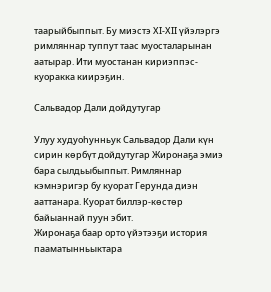таарыйбыппыт. Бу миэстэ ХI-ХII үйэлэргэ римляннар туппут таас муосталарынан аатырар. Ити муостанан кириэппэс-куоракка киирэҕин.

Сальвадор Дали дойдутугар

Улуу худуоһунньук Сальвадор Дали күн сирин көрбүт дойдутугар Жиронаҕа эмиэ бара сылдьыбыппыт. Римляннар кэмнэригэр бу куорат Герунда диэн ааттанара. Куорат биллэр-көстөр байыаннай пуун эбит.
Жиронаҕа баар орто үйэтээҕи история пааматынньыктара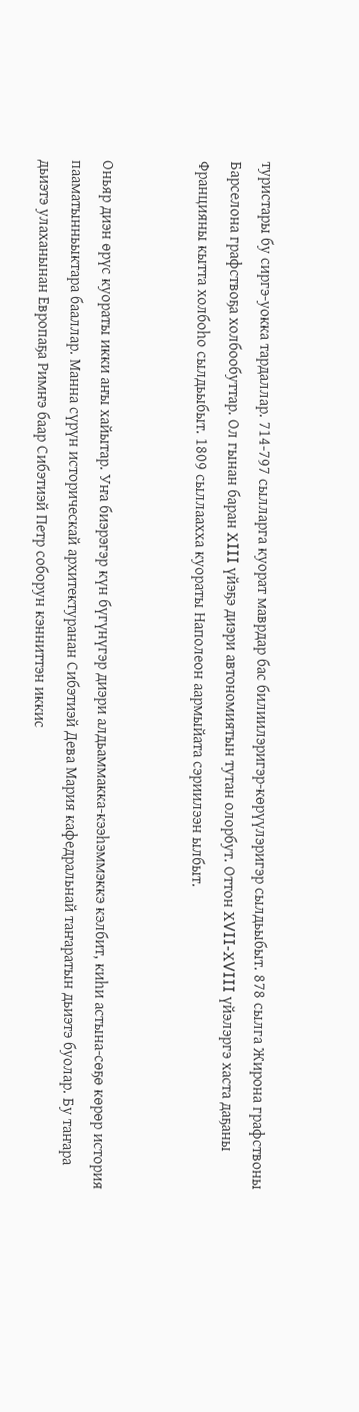туристары бу сиргэ-уокка тардаллар. 714-797 сылларга куорат маврдар бас билиилэригэр-көрүүлэригэр сылдьыбыт. 878 сылга Жирона графствоны Барселона графствоҕа холбообуттар. Ол гынан баран ХIII үйэҕэ диэри автономиятын тутан олорбут. Оттон ХVII-ХVIII үйэлэргэ хаста даҕаны Францияны кытта холбоһо сылдьыбыт. 1809 сыллаахха куораты Наполеон аармыйата сэриилээн ылбыт.


Оньяр диэн өрүс куораты икки аҥы хайытар. Уҥа биэрэгэр күн бүгүнүгэр диэри алдьаммакка-кээһэммэккэ кэлбит, киһи астына-сөҕө көрөр история пааматынньыктара бааллар. Манна сүрүн историческай архитектуранан Сибэтиэй Дева Мария кафедральнай таҥаратын дьиэтэ буолар. Бу таҥара дьиэтэ улаханынан Европаҕа Римҥэ баар Сибэтиэй Петр соборун кэнниттэн иккис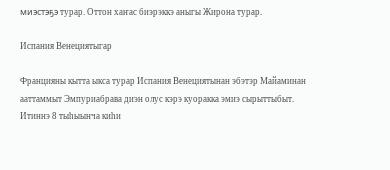миэстэҕэ турар. Оттон хаҥас биэрэккэ аныгы Жирона турар.

Испания Венециятыгар

Францияны кытта ыкса турар Испания Венециятынан эбэтэр Майаминан ааттаммыт Эмпуриабрава диэн олус кэрэ куоракка эмиэ сырыттыбыт. Итиннэ 8 тыһыынча киһи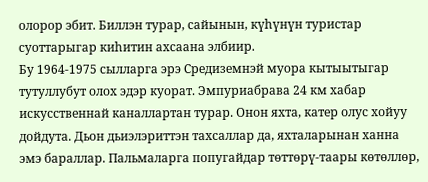олорор эбит. Биллэн турар, сайынын, күһүнүн туристар суоттарыгар киһитин ахсаана элбиир.
Бу 1964-1975 сылларга эрэ Средиземнэй муора кытыытыгар тутуллубут олох эдэр куорат. Эмпуриабрава 24 км хабар искусственнай каналлартан турар. Онон яхта, катер олус хойуу дойдута. Дьон дьиэлэриттэн тахсаллар да, яхталарынан ханна эмэ бараллар. Пальмаларга попугайдар төттөрү-таары көтөллөр,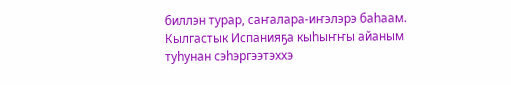биллэн турар, саҥалара-иҥэлэрэ баһаам.
Кылгастык Испанияҕа кыһыҥҥы айаным туһунан сэһэргээтэххэ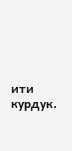ити курдук.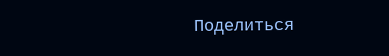Поделиться